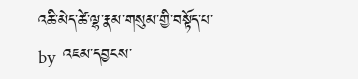འཆི་མེད་ཚེ་ལྷ་རྣམ་གསུམ་གྱི་བསྟོད་པ་
by  འཇམ་དབྱངས་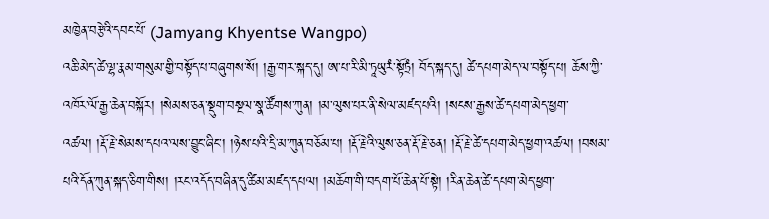མཁྱེན་བརྩེའི་དབང་པོ་ (Jamyang Khyentse Wangpo)
འཆི་མེད་ཚེ་ལྷ་རྣམ་གསུམ་གྱི་བསྟོད་པ་བཞུགས་སོ། །རྒྱ་གར་སྐད་དུ། ཨ་པ་རི་མི་ཏཱཡུརཾ་སྟོཏྲཾ། བོད་སྐད་དུ། ཚེ་དཔག་མེད་ལ་བསྟོད་པ། ཆོས་ཀྱི་འཁོར་ལོ་རྒྱ་ཆེན་བསྐོར། །སེམས་ཅན་སྡུག་བསྔལ་སྣ་ཚོགས་ཀུན། །མ་ལུས་པར་ནི་སེལ་མཛད་པའི། །སངས་རྒྱས་ཚེ་དཔག་མེད་ཕྱག་འཚལ། །རྡོ་རྗེ་སེམས་དཔའ་ལས་བྱུང་ཞིང་། །ཉེས་པའི་དྲི་མ་ཀུན་བཅོམ་པ། །རྡོ་རྗེའི་ལུས་ཅན་རྡོ་རྗེ་ཅན། །རྡོ་རྗེ་ཚེ་དཔག་མེད་ཕྱག་འཚལ། །བསམ་པའི་དོན་ཀུན་སྐད་ཅིག་གིས། །རང་འདོད་བཞིན་དུ་ཚིམ་མཛད་དཔལ། །མཆོག་གི་བདག་པོ་ཆེན་པོ་སྟེ། །རིན་ཆེན་ཚེ་དཔག་མེད་ཕྱག་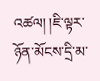འཚལ། །ཇི་ལྟར་ཉོན་མོངས་དྲི་མ་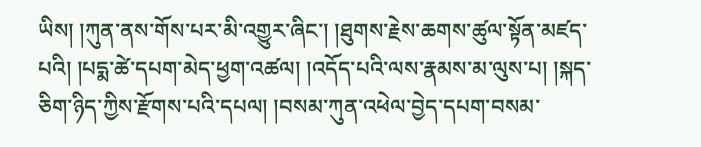ཡིས། །ཀུན་ནས་གོས་པར་མི་འགྱུར་ཞིང་། །ཐུགས་རྗེས་ཆགས་ཚུལ་སྟོན་མཛད་པའི། །པདྨ་ཚེ་དཔག་མེད་ཕྱག་འཚལ། །འདོད་པའི་ལས་རྣམས་མ་ལུས་པ། །སྐད་ཅིག་ཉིད་ཀྱིས་རྫོགས་པའི་དཔལ། །བསམ་ཀུན་འཕེལ་བྱེད་དཔག་བསམ་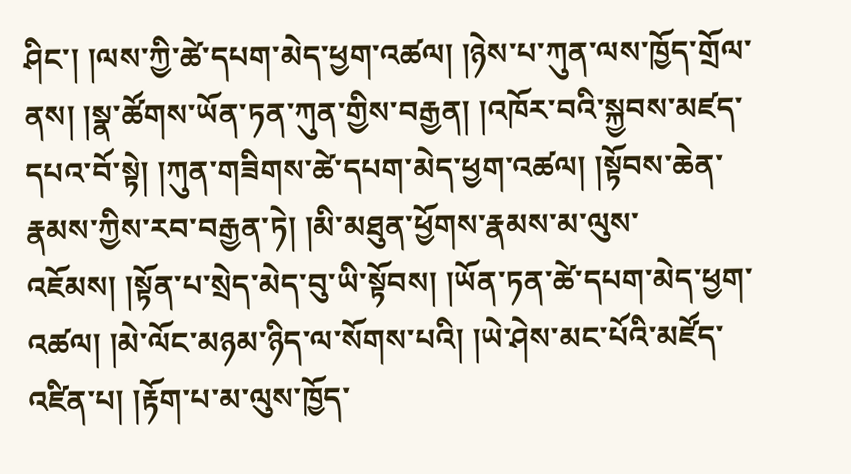ཤིང་། །ལས་ཀྱི་ཚེ་དཔག་མེད་ཕྱག་འཚལ། །ཉེས་པ་ཀུན་ལས་ཁྱོད་གྲོལ་ནས། །སྣ་ཚོགས་ཡོན་ཏན་ཀུན་གྱིས་བརྒྱན། །འཁོར་བའི་སྐྱབས་མཛད་དཔའ་བོ་སྟེ། །ཀུན་གཟིགས་ཚེ་དཔག་མེད་ཕྱག་འཚལ། །སྟོབས་ཆེན་རྣམས་ཀྱིས་རབ་བརྒྱན་ཏེ། །མི་མཐུན་ཕྱོགས་རྣམས་མ་ལུས་འཇོམས། །སྟོན་པ་སྲེད་མེད་བུ་ཡི་སྟོབས། །ཡོན་ཏན་ཚེ་དཔག་མེད་ཕྱག་འཚལ། །མེ་ལོང་མཉམ་ཉིད་ལ་སོགས་པའི། །ཡེ་ཤེས་མང་པོའི་མཛོད་འཛིན་པ། །རྟོག་པ་མ་ལུས་ཁྱོད་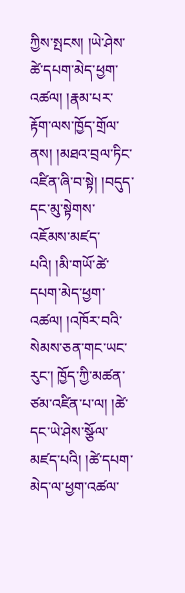ཀྱིས་སྤངས། །ཡེ་ཤེས་ཚེ་དཔག་མེད་ཕྱག་འཚལ། །རྣམ་པར་རྟོག་ལས་ཁྱོད་གྲོལ་ནས། །མཐའ་བྲལ་ཏིང་འཛིན་ཞི་བ་སྟེ། །བདུད་དང་མུ་སྟེགས་འཇོམས་མཛད་པའི། །མི་གཡོ་ཚེ་དཔག་མེད་ཕྱག་འཚལ། །འཁོར་བའི་སེམས་ཅན་གང་ཡང་རུང་། ཁྱོད་ཀྱི་མཚན་ཙམ་འཛིན་པ་ལ། །ཚེ་དང་ཡེ་ཤེས་སྩོལ་མཛད་པའི། །ཚེ་དཔག་མེད་ལ་ཕྱག་འཚལ་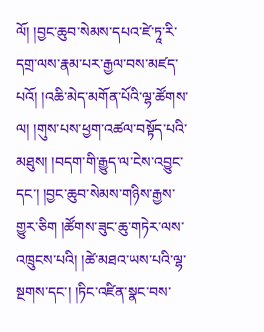ལོ། །བྱང་ཆུབ་སེམས་དཔའ་ཛེ་ཏཱ་རི་དགྲ་ལས་རྣམ་པར་རྒྱལ་བས་མཛད་པའོ། །འཆི་མེད་མགོན་པོའི་ལྷ་ཚོགས་ལ། །གུས་པས་ཕྱག་འཚལ་བསྟོད་པའི་མཐུས། །བདག་གི་རྒྱུད་ལ་ངེས་འབྱུང་དང་། །བྱང་ཆུབ་སེམས་གཉིས་རྒྱས་གྱུར་ཅིག །ཚོགས་ཟུང་ཆུ་གཏེར་ལས་འཁྲུངས་པའི། །ཚེ་མཐའ་ཡས་པའི་ལྷ་སྔགས་དང་། །ཏིང་འཛིན་སྣང་བས་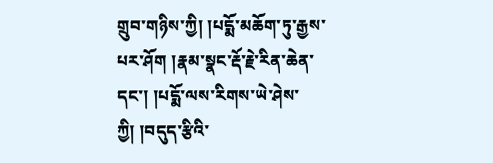གྲུབ་གཉིས་ཀྱི། །པདྨོ་མཆོག་ཏུ་རྒྱས་པར་ཤོག །རྣམ་སྣང་རྡོ་རྗེ་རིན་ཆེན་དང་། །པདྨོ་ལས་རིགས་ཡེ་ཤེས་ཀྱི། །བདུད་རྩིའི་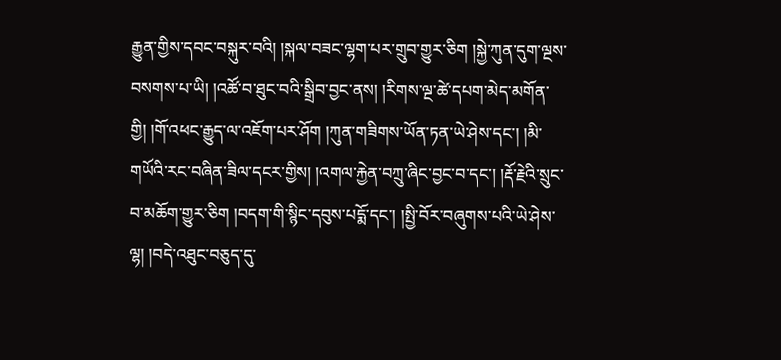རྒྱུན་གྱིས་དབང་བསྐུར་བའི། །སྐལ་བཟང་ལྷག་པར་གྲུབ་གྱུར་ཅིག །སྐྱེ་ཀུན་དུག་ལྔས་བསགས་པ་ཡི། །འཚོ་བ་ཐུང་བའི་སྒྲིབ་བྱང་ནས། །རིགས་ལྔ་ཚེ་དཔག་མེད་མགོན་གྱི། །གོ་འཕང་རྒྱུད་ལ་འཇོག་པར་ཤོག །ཀུན་གཟིགས་ཡོན་ཏན་ཡེ་ཤེས་དང་། །མི་གཡོའི་རང་བཞིན་ཟིལ་དངར་གྱིས། །འགལ་རྐྱེན་བཀྲུ་ཞིང་བྱང་བ་དང་། །རྡོ་རྗེའི་སྲུང་བ་མཆོག་གྱུར་ཅིག །བདག་གི་སྙིང་དབུས་པདྨོ་དང་། །སྤྱི་བོར་བཞུགས་པའི་ཡེ་ཤེས་ལྷ། །བདེ་འཐུང་བཅུད་དུ་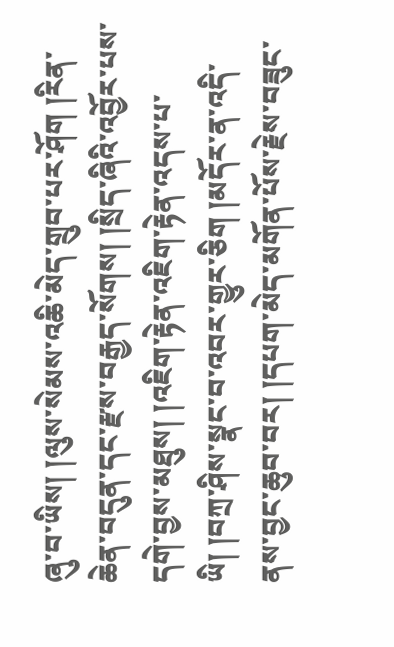ཞུ་བ་ཡིས། །ལུས་སེམས་འཆི་མེད་གྲུབ་པར་ཤོག །རིན་ཆེན་བདུན་དང་རྫས་བརྒྱད་སོགས། །སྲིད་ཞིའི་འབྱོར་པས་དགེ་བྱས་མཐུས། །འཇིག་རྟེན་འཇིག་རྟེན་འདས་པ་ཡི། །བཀྲ་ཤིས་སྣང་བ་འབར་གྱུར་ཅིག །མདོར་ན་འདི་ནས་བྱང་ཆུབ་བར། །དཔག་མེད་མགོན་པོས་རྗེས་བཟུང་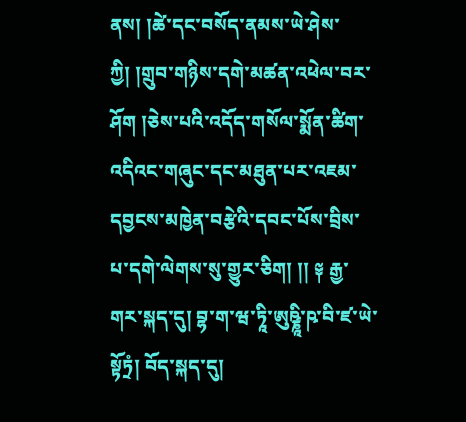ནས། །ཚེ་དང་བསོད་ནམས་ཡེ་ཤེས་ཀྱི། །གྲུབ་གཉིས་དགེ་མཚན་འཕེལ་བར་ཤོག །ཅེས་པའི་འདོད་གསོལ་སྨོན་ཚིག་འདིའང་གཞུང་དང་མཐུན་པར་འཇམ་དབྱངས་མཁྱེན་བརྩེའི་དབང་པོས་བྲིས་པ་དགེ་ལེགས་སུ་གྱུར་ཅིག། །། ༈ རྒྱ་གར་སྐད་དུ། བྷ་ག་ཝ་ཏཱི་ཨུཥྞཱི་ཥ་བི་ཛ་ཡེ་སྟོཏྲཾ། བོད་སྐད་དུ།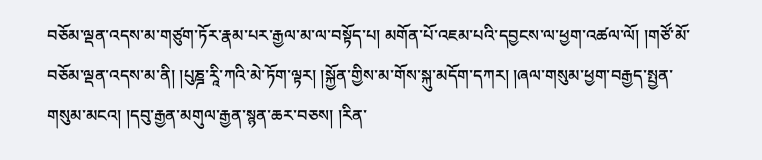བཅོམ་ལྡན་འདས་མ་གཙུག་ཏོར་རྣམ་པར་རྒྱལ་མ་ལ་བསྟོད་པ། མགོན་པོ་འཇམ་པའི་དབྱངས་ལ་ཕྱག་འཚལ་ལོ། །གཙོ་མོ་བཅོམ་ལྡན་འདས་མ་ནི། །པུཎྜ་རཱི་ཀའི་མེ་ཏོག་ལྟར། །སྐྱོན་གྱིས་མ་གོས་སྐུ་མདོག་དཀར། །ཞལ་གསུམ་ཕྱག་བརྒྱད་སྤྱན་གསུམ་མངའ། །དབུ་རྒྱན་མགུལ་རྒྱན་སྙན་ཆར་བཅས། །རིན་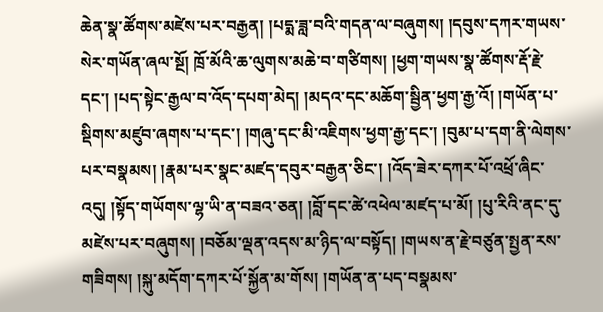ཆེན་སྣ་ཚོགས་མཛེས་པར་བརྒྱན། །པདྨ་ཟླ་བའི་གདན་ལ་བཞུགས། །དབུས་དཀར་གཡས་སེར་གཡོན་ཞལ་སྔོ། ཁྲོ་མོའི་ཆ་ལུགས་མཆེ་བ་གཙིགས། །ཕྱག་གཡས་སྣ་ཚོགས་རྡོ་རྗེ་དང་། །པད་སྟེང་རྒྱལ་བ་འོད་དཔག་མེད། །མདའ་དང་མཆོག་སྦྱིན་ཕྱག་རྒྱ་འོ། །གཡོན་པ་སྡིགས་མཛུབ་ཞགས་པ་དང་། །གཞུ་དང་མི་འཇིགས་ཕྱག་རྒྱ་དང་། །བུམ་པ་དག་ནི་ལེགས་པར་བསྣམས། །རྣམ་པར་སྣང་མཛད་དབུར་བརྒྱན་ཅིང་། །འོད་ཟེར་དཀར་པོ་འཕྲོ་ཞིང་འདུ། །སྟོད་གཡོགས་ལྷ་ཡི་ན་བཟའ་ཅན། །བློ་དང་ཚེ་འཕེལ་མཛད་པ་མོ། །པུ་རིའི་ནང་དུ་མཛེས་པར་བཞུགས། །བཅོམ་ལྡན་འདས་མ་ཉིད་ལ་བསྟོད། །གཡས་ན་རྗེ་བཙུན་སྤྱན་རས་གཟིགས། །སྐུ་མདོག་དཀར་པོ་སྐྱོན་མ་གོས། །གཡོན་ན་པད་བསྣམས་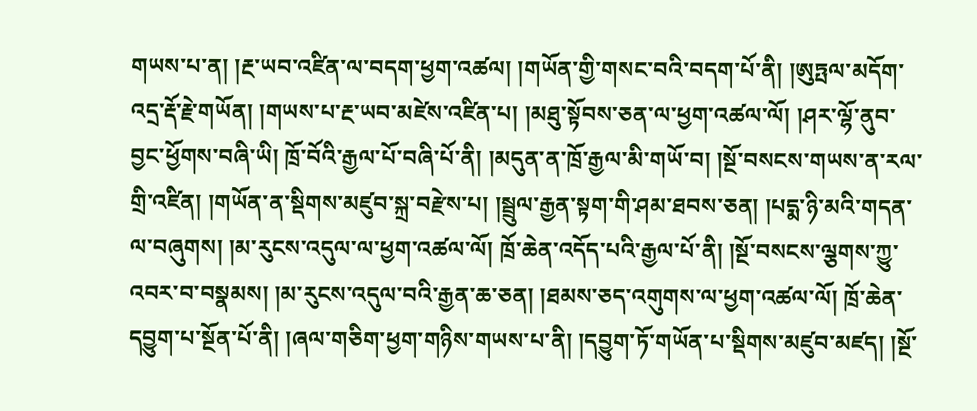གཡས་པ་ན། །རྔ་ཡབ་འཛིན་ལ་བདག་ཕྱག་འཚལ། །གཡོན་གྱི་གསང་བའི་བདག་པོ་ནི། །ཨུཏྤལ་མདོག་འདྲ་རྡོ་རྗེ་གཡོན། །གཡས་པ་རྔ་ཡབ་མཛེས་འཛིན་པ། །མཐུ་སྟོབས་ཅན་ལ་ཕྱག་འཚལ་ལོ། །ཤར་ལྷོ་ནུབ་བྱང་ཕྱོགས་བཞི་ཡི། ཁྲོ་བོའི་རྒྱལ་པོ་བཞི་པོ་ནི། །མདུན་ན་ཁྲོ་རྒྱལ་མི་གཡོ་བ། །སྔོ་བསངས་གཡས་ན་རལ་གྲི་འཛིན། །གཡོན་ན་སྡིགས་མཛུབ་སྐྲ་བརྫེས་པ། །སྦྲུལ་རྒྱན་སྟག་གི་ཤམ་ཐབས་ཅན། །པདྨ་ཉི་མའི་གདན་ལ་བཞུགས། །མ་རུངས་འདུལ་ལ་ཕྱག་འཚལ་ལོ། ཁྲོ་ཆེན་འདོད་པའི་རྒྱལ་པོ་ནི། །སྔོ་བསངས་ལྕགས་ཀྱུ་འབར་བ་བསྣམས། །མ་རུངས་འདུལ་བའི་རྒྱན་ཆ་ཅན། །ཐམས་ཅད་འགུགས་ལ་ཕྱག་འཚལ་ལོ། ཁྲོ་ཆེན་དབྱུག་པ་སྔོན་པོ་ནི། །ཞལ་གཅིག་ཕྱག་གཉིས་གཡས་པ་ནི། །དབྱུག་ཏོ་གཡོན་པ་སྡིགས་མཛུབ་མཛད། །སྔོ་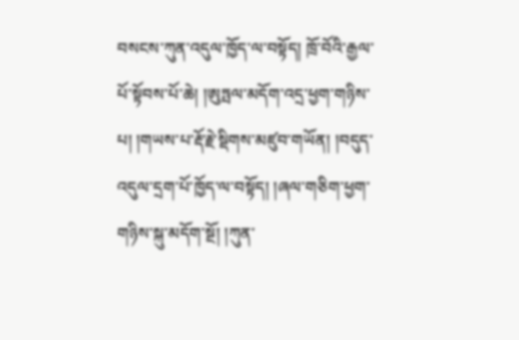བསངས་ཀུན་འདུལ་ཁྱོད་ལ་བསྟོད། ཁྲོ་བོའི་རྒྱལ་པོ་སྟོབས་པོ་ཆེ། །ཨུཏྤལ་མདོག་འདྲ་ཕྱག་གཉིས་པ། །གཡས་པ་རྡོ་རྗེ་སྡིགས་མཛུབ་གཡོན། །བདུད་འདུལ་དྲག་པོ་ཁྱོད་ལ་བསྟོད། །ཞལ་གཅིག་ཕྱག་གཉིས་སྐུ་མདོག་སྔོ། །ཀུན་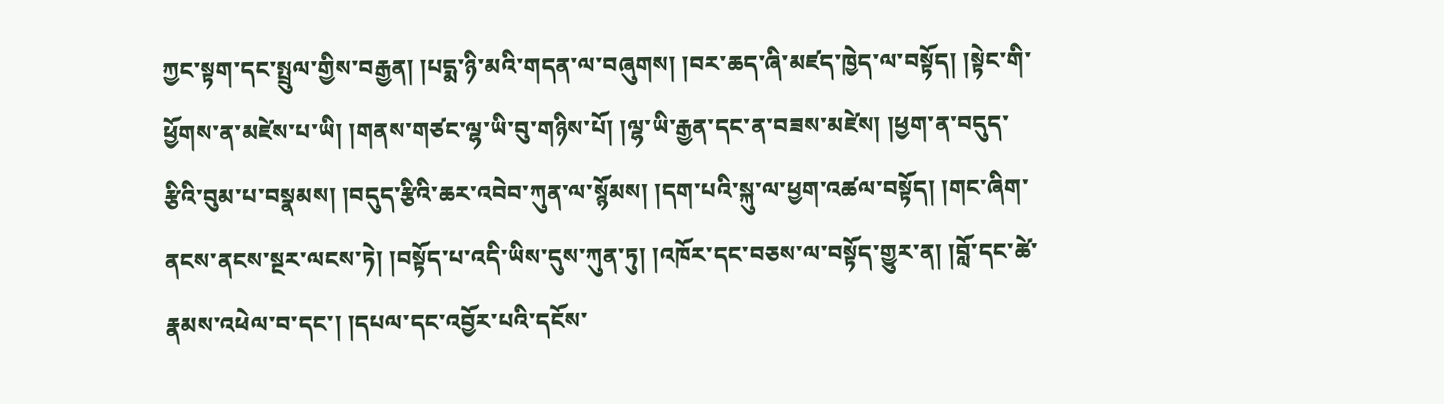ཀྱང་སྟག་དང་སྤྲུལ་གྱིས་བརྒྱན། །པདྨ་ཉི་མའི་གདན་ལ་བཞུགས། །བར་ཆད་ཞི་མཛད་ཁྱེད་ལ་བསྟོད། །སྟེང་གི་ཕྱོགས་ན་མཛེས་པ་ཡི། །གནས་གཙང་ལྷ་ཡི་བུ་གཉིས་པོ། །ལྷ་ཡི་རྒྱན་དང་ན་བཟས་མཛེས། །ཕྱག་ན་བདུད་རྩིའི་བུམ་པ་བསྣམས། །བདུད་རྩིའི་ཆར་འབེབ་ཀུན་ལ་སྙོམས། །དག་པའི་སྐུ་ལ་ཕྱག་འཚལ་བསྟོད། །གང་ཞིག་ནངས་ནངས་སྔར་ལངས་ཏེ། །བསྟོད་པ་འདི་ཡིས་དུས་ཀུན་ཏུ། །འཁོར་དང་བཅས་ལ་བསྟོད་གྱུར་ན། །བློ་དང་ཚེ་རྣམས་འཕེལ་བ་དང་། །དཔལ་དང་འབྱོར་པའི་དངོས་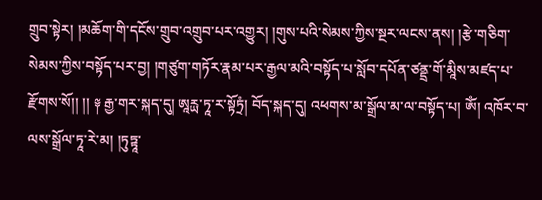གྲུབ་སྟེར། །མཆོག་གི་དངོས་གྲུབ་འགྲུབ་པར་འགྱུར། །གུས་པའི་སེམས་ཀྱིས་སྔར་ལངས་ནས། །རྩེ་གཅིག་སེམས་ཀྱིས་བསྟོད་པར་བྱ། །གཙུག་གཏོར་རྣམ་པར་རྒྱལ་མའི་བསྟོད་པ་སློབ་དཔོན་ཙནྡྲ་གོ་མཱིས་མཛད་པ་རྫོགས་སོ།། །། ༈ རྒྱ་གར་སྐད་དུ། ཨཱརྻ་ཏཱ་ར་སྟོཏྲཾ། བོད་སྐད་དུ། འཕགས་མ་སྒྲོལ་མ་ལ་བསྟོད་པ། ཨོཾ། འཁོར་བ་ལས་སྒྲོལ་ཏཱ་རེ་མ། །ཏུཏྟཱ་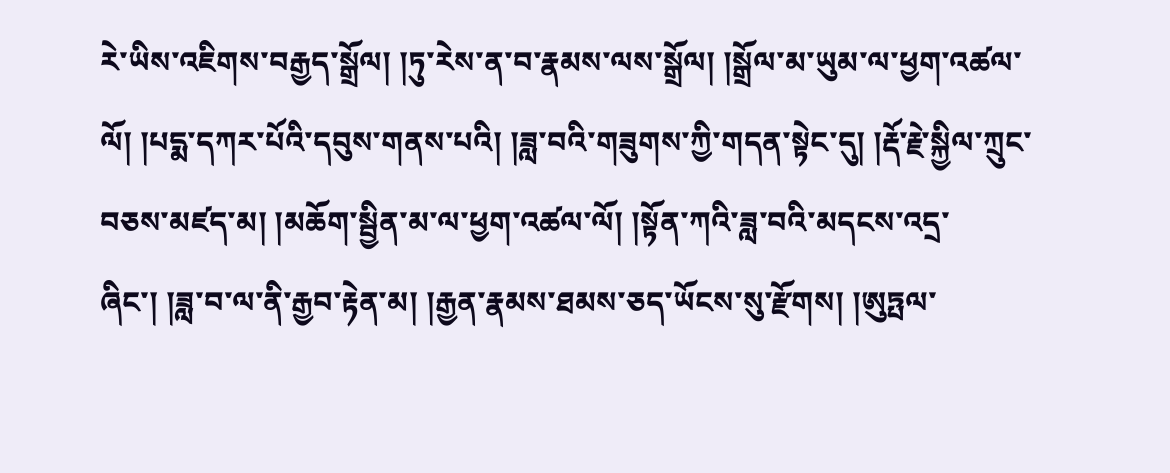རེ་ཡིས་འཇིགས་བརྒྱད་སྒྲོལ། །ཏུ་རེས་ན་བ་རྣམས་ལས་སྒྲོལ། །སྒྲོལ་མ་ཡུམ་ལ་ཕྱག་འཚལ་ལོ། །པདྨ་དཀར་པོའི་དབུས་གནས་པའི། །ཟླ་བའི་གཟུགས་ཀྱི་གདན་སྟེང་དུ། །རྡོ་རྗེ་སྐྱིལ་ཀྲུང་བཅས་མཛད་མ། །མཆོག་སྦྱིན་མ་ལ་ཕྱག་འཚལ་ལོ། །སྟོན་ཀའི་ཟླ་བའི་མདངས་འདྲ་ཞིང་། །ཟླ་བ་ལ་ནི་རྒྱབ་རྟེན་མ། །རྒྱན་རྣམས་ཐམས་ཅད་ཡོངས་སུ་རྫོགས། །ཨུཏྤལ་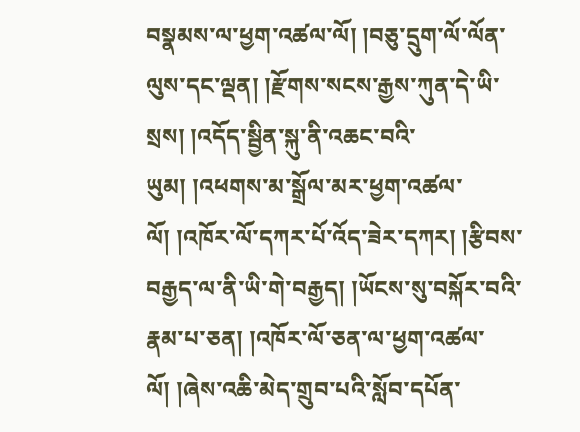བསྣམས་ལ་ཕྱག་འཚལ་ལོ། །བཅུ་དྲུག་ལོ་ལོན་ལུས་དང་ལྡན། །རྫོགས་སངས་རྒྱས་ཀུན་དེ་ཡི་སྲས། །འདོད་སྦྱིན་སྐུ་ནི་འཆང་བའི་ཡུམ། །འཕགས་མ་སྒྲོལ་མར་ཕྱག་འཚལ་ལོ། །འཁོར་ལོ་དཀར་པོ་འོད་ཟེར་དཀར། །རྩིབས་བརྒྱད་ལ་ནི་ཡི་གེ་བརྒྱད། །ཡོངས་སུ་བསྐོར་བའི་རྣམ་པ་ཅན། །འཁོར་ལོ་ཅན་ལ་ཕྱག་འཚལ་ལོ། །ཞེས་འཆི་མེད་གྲུབ་པའི་སློབ་དཔོན་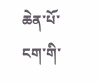ཆེན་པོ་ངག་གི་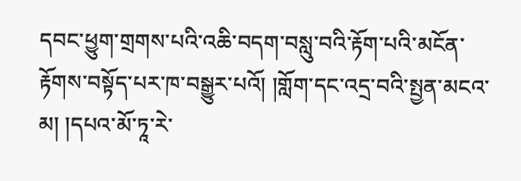དབང་ཕྱུག་གྲགས་པའི་འཆི་བདག་བསླུ་བའི་རྟོག་པའི་མངོན་རྟོགས་བསྟོད་པར་ཁ་བསྒྱུར་པའོ། །གློག་དང་འདྲ་བའི་སྤྱན་མངའ་མ། །དཔའ་མོ་ཏཱ་རེ་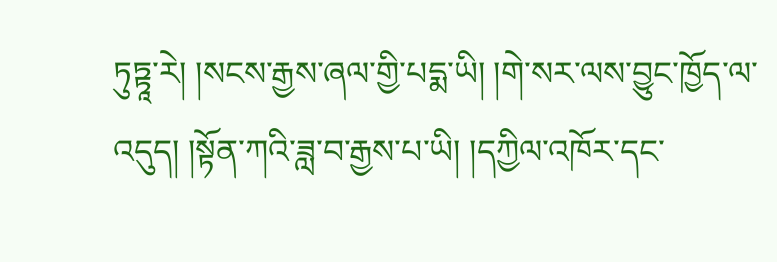ཏུཏྟཱ་རེ། །སངས་རྒྱས་ཞལ་གྱི་པདྨ་ཡི། །གེ་སར་ལས་བྱུང་ཁྱོད་ལ་འདུད། །སྟོན་ཀའི་ཟླ་བ་རྒྱས་པ་ཡི། །དཀྱིལ་འཁོར་དང་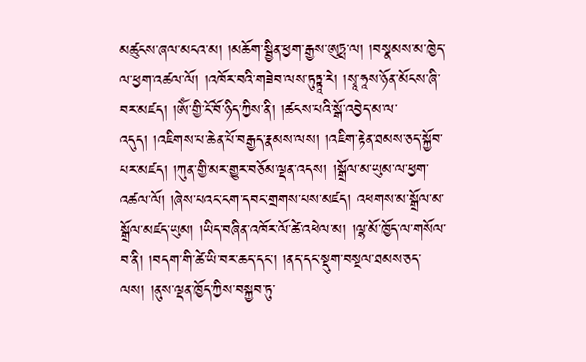མཚུངས་ཞལ་མངའ་མ། །མཆོག་སྦྱིན་ཕྱག་རྒྱས་ཨུཏྤ་ལ། །བསྣམས་མ་ཁྱེད་ལ་ཕྱག་འཚལ་ལོ། །འཁོར་བའི་གཟེབ་ལས་ཏུཏྟཱ་རེ། །སྭཱ་ཧཱས་ཉོན་མོངས་ཞི་བར་མཛད། །ཨོཾ་གྱི་ངོ་བོ་ཉིད་ཀྱིས་ནི། །ཚངས་པའི་སྒོ་འབྱེད་མ་ལ་འདུད། །འཇིགས་པ་ཆེན་པོ་བརྒྱད་རྣམས་ལས། །འཇིག་རྟེན་ཐམས་ཅད་སྐྱོབ་པར་མཛད། །ཀུན་གྱི་མར་གྱུར་བཅོམ་ལྡན་འདས། །སྒྲོལ་མ་ཡུམ་ལ་ཕྱག་འཚལ་ལོ། །ཞེས་པའང་ངག་དབང་གྲགས་པས་མཛད། འཕགས་མ་སྒྲོལ་མ་སྒྲོལ་མཛད་ཡུམ། །ཡིད་བཞིན་འཁོར་ལོ་ཚེ་འཕེལ་མ། །ལྷ་མོ་ཁྱོད་ལ་གསོལ་བ་ནི། །བདག་གི་ཚེ་ཡི་བར་ཆད་དང་། །ནད་དང་སྡུག་བསྔལ་ཐམས་ཅད་ལས། །ནུས་ལྡན་ཁྱོད་ཀྱིས་བསྐྱབ་ཏུ་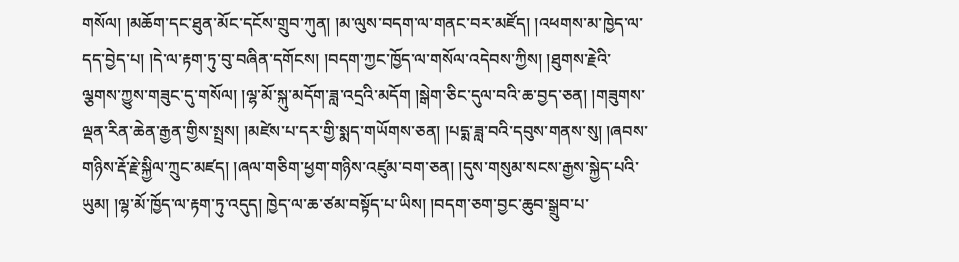གསོལ། །མཆོག་དང་ཐུན་མོང་དངོས་གྲུབ་ཀུན། །མ་ལུས་བདག་ལ་གནང་བར་མཛོད། །འཕགས་མ་ཁྱེད་ལ་དད་བྱེད་པ། །དེ་ལ་རྟག་ཏུ་བུ་བཞིན་དགོངས། །བདག་ཀྱང་ཁྱོད་ལ་གསོལ་འདེབས་ཀྱིས། །ཐུགས་རྗེའི་ལྕགས་ཀྱུས་གཟུང་དུ་གསོལ། །ལྷ་མོ་སྐུ་མདོག་ཟླ་འདྲའི་མདོག །སྒེག་ཅིང་དུལ་བའི་ཆ་བྱད་ཅན། །གཟུགས་ལྡན་རིན་ཆེན་རྒྱན་གྱིས་སྤྲས། །མཛེས་པ་དར་གྱི་སྨད་གཡོགས་ཅན། །པདྨ་ཟླ་བའི་དབུས་གནས་སུ། །ཞབས་གཉིས་རྡོ་རྗེ་སྐྱིལ་ཀྲུང་མཛད། །ཞལ་གཅིག་ཕྱག་གཉིས་འཛུམ་བག་ཅན། །དུས་གསུམ་སངས་རྒྱས་སྐྱེད་པའི་ཡུམ། །ལྷ་མོ་ཁྱོད་ལ་རྟག་ཏུ་འདུད། ཁྱེད་ལ་ཆ་ཙམ་བསྟོད་པ་ཡིས། །བདག་ཅག་བྱང་ཆུབ་སྒྲུབ་པ་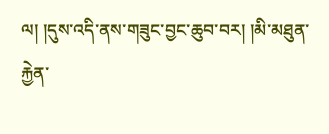ལ། །དུས་འདི་ནས་གཟུང་བྱང་ཆུབ་བར། །མི་མཐུན་རྐྱེན་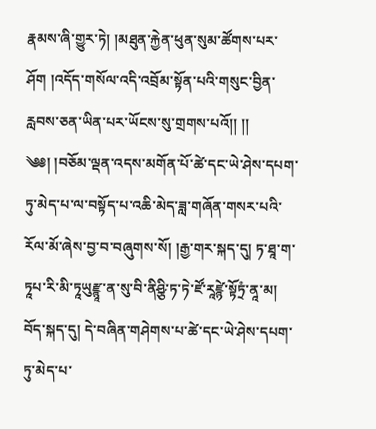རྣམས་ཞི་གྱུར་ཏེ། །མཐུན་རྐྱེན་ཕུན་སུམ་ཚོགས་པར་ཤོག །འདོད་གསོལ་འདི་འབྲོམ་སྟོན་པའི་གསུང་བྱིན་རླབས་ཅན་ཡིན་པར་ཡོངས་སུ་གྲགས་པའོ།། །། ༄༅། །བཅོམ་ལྡན་འདས་མགོན་པོ་ཚེ་དང་ཡེ་ཤེས་དཔག་ཏུ་མེད་པ་ལ་བསྟོད་པ་འཆི་མེད་ཟླ་གཞོན་གསར་པའི་རོལ་མོ་ཞེས་བྱ་བ་བཞུགས་སོ། །རྒྱ་གར་སྐད་དུ། ཏ་ཐཱ་ག་ཏཱཔ་རི་མི་ཏཱཡུརྫྙཱ་ན་སུ་བི་ནིཤྩི་ཏ་ཏེ་ཛོ་རཱཛྙེ་སྟོཏྲཾ་ནཱ་མ། བོད་སྐད་དུ། དེ་བཞིན་གཤེགས་པ་ཚེ་དང་ཡེ་ཤེས་དཔག་ཏུ་མེད་པ་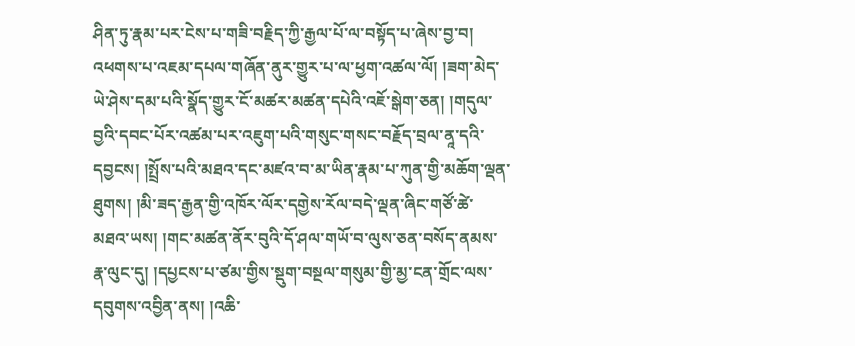ཤིན་ཏུ་རྣམ་པར་ངེས་པ་གཟི་བརྗིད་ཀྱི་རྒྱལ་པོ་ལ་བསྟོད་པ་ཞེས་བྱ་བ། འཕགས་པ་འཇམ་དཔལ་གཞོན་ནུར་གྱུར་པ་ལ་ཕྱག་འཚལ་ལོ། །ཟག་མེད་ཡེ་ཤེས་དམ་པའི་སྣོད་གྱུར་ངོ་མཚར་མཚན་དཔེའི་འཇོ་སྒེག་ཅན། །གདུལ་བྱའི་དབང་པོར་འཚམ་པར་འཇུག་པའི་གསུང་གསང་བརྗོད་བྲལ་ནཱ་དའི་དབྱངས། །སྤྲོས་པའི་མཐའ་དང་མཛའ་བ་མ་ཡིན་རྣམ་པ་ཀུན་གྱི་མཆོག་ལྡན་ཐུགས། །མི་ཟད་རྒྱན་གྱི་འཁོར་ལོར་དགྱེས་རོལ་བདེ་ལྡན་ཞིང་གཙོ་ཚེ་མཐའ་ཡས། །གང་མཚན་ནོར་བུའི་དོ་ཤལ་གཡོ་བ་ལུས་ཅན་བསོད་ནམས་རྣ་ལུང་དུ། །དཔྱངས་པ་ཙམ་གྱིས་སྡུག་བསྔལ་གསུམ་གྱི་མྱ་ངན་གྲོང་ལས་དབུགས་འབྱིན་ནས། །འཆི་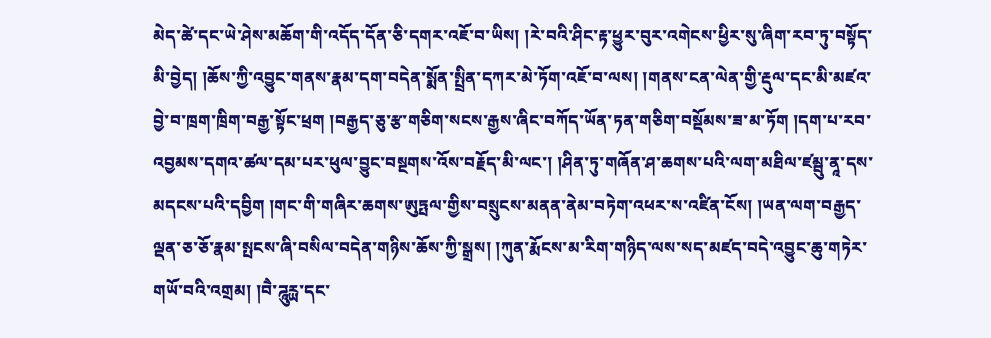མེད་ཚེ་དང་ཡེ་ཤེས་མཆོག་གི་འདོད་དོན་ཅི་དགར་འཇོ་བ་ཡིས། །རེ་བའི་ཤིང་རྟ་ཕྱུར་བུར་འགེངས་ཕྱིར་སུ་ཞིག་རབ་ཏུ་བསྟོད་མི་བྱེད། །ཆོས་ཀྱི་འབྱུང་གནས་རྣམ་དག་བདེན་སྨོན་སྤྲིན་དཀར་མེ་ཏོག་འཇོ་བ་ལས། །གནས་ངན་ལེན་གྱི་རྡུལ་དང་མི་མཛའ་བྱེ་བ་ཁྲག་ཁྲིག་བརྒྱ་སྟོང་ཕྲག །བརྒྱད་ཅུ་རྩ་གཅིག་སངས་རྒྱས་ཞིང་བཀོད་ཡོན་ཏན་གཅིག་བསྡོམས་ཟ་མ་ཏོག །དག་པ་རབ་འབྱམས་དགའ་ཚལ་དམ་པར་ཕུལ་བྱུང་བསྔགས་འོས་བརྗོད་མི་ལང་། །ཤིན་ཏུ་གཞོན་ཤ་ཆགས་པའི་ལག་མཐིལ་ཛམྦུ་ནཱ་དས་མདངས་པའི་དབྱིག །གང་གི་གཞིར་ཆགས་ཨུཏྤལ་གྱིས་བསྲུངས་མནན་ནེམ་བཏེག་འཕར་ས་འཛིན་ངོས། །ཡན་ལག་བརྒྱད་ལྡན་ཅ་ཅོ་རྣམ་སྤངས་ཞི་བསིལ་བདེན་གཉིས་ཆོས་ཀྱི་སྒྲས། །ཀུན་རྨོངས་མ་རིག་གཉིད་ལས་སད་མཛད་བདེ་འབྱུང་ཆུ་གཏེར་གཡོ་བའི་འགྲམ། །བཻ་ཌཱུརྻ་དང་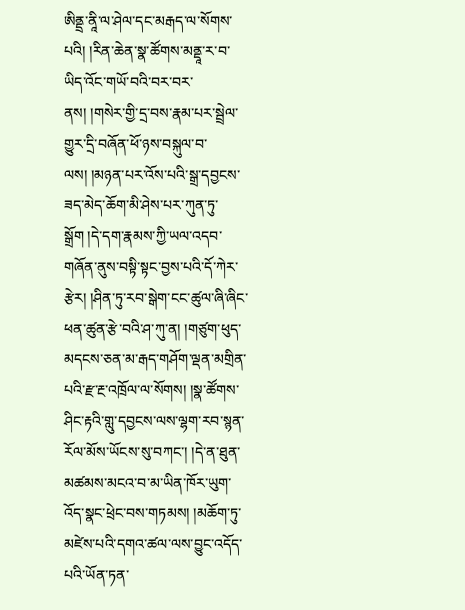ཨིནྡྲ་ནཱི་ལ་ཤེལ་དང་མརྒད་ལ་སོགས་པའི། །རིན་ཆེན་སྣ་ཚོགས་མནྡཱ་ར་བ་ཡིད་འོང་གཡོ་བའི་བར་བར་ནས། །གསེར་གྱི་དྲ་བས་རྣམ་པར་སྦྲེལ་གྱུར་དྲི་བཞོན་ཕོ་ཉས་བསྐུལ་བ་ལས། །མཉན་པར་འོས་པའི་སྒྲ་དབྱངས་ཟད་མེད་ཆོག་མི་ཤེས་པར་ཀུན་ཏུ་སྒྲོག །དེ་དག་རྣམས་ཀྱི་ཡལ་འདབ་གཞོན་ནུས་བསྟི་སྟང་བྱས་པའི་དོ་ཀེར་རྩེར། །ཤིན་ཏུ་རབ་སྒེག་ངང་ཚུལ་ཞི་ཞིང་ཕན་ཚུན་རྩེ་བའི་ཤ་ཀུ་ན། །གཙུག་ཕུད་མདངས་ཅན་མ་རྒད་གཤོག་ལྡན་མགྲིན་པའི་རྫ་རྔ་འཁྲོལ་ལ་སོགས། །སྣ་ཚོགས་ཤིང་རྟའི་གླུ་དབྱངས་ལས་ལྷག་རབ་སྙན་རོལ་མོས་ཡོངས་སུ་བཀང་། །དེ་ན་ཐུན་མཚམས་མངའ་བ་མ་ཡིན་ཁོར་ཡུག་འོད་སྣང་ཕྲེང་བས་གཏམས། །མཆོག་ཏུ་མཛེས་པའི་དགའ་ཚལ་ལས་བྱུང་འདོད་པའི་ཡོན་ཏན་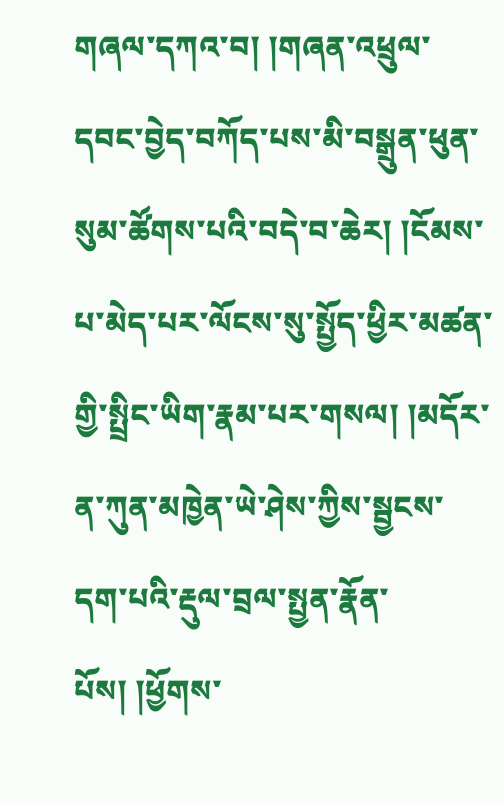གཞལ་དཀའ་བ། །གཞན་འཕྲུལ་དབང་བྱེད་བཀོད་པས་མི་བསྒྲུན་ཕུན་སུམ་ཚོགས་པའི་བདེ་བ་ཆེར། །ངོམས་པ་མེད་པར་ལོངས་སུ་སྤྱོད་ཕྱིར་མཚན་གྱི་སྤྲིང་ཡིག་རྣམ་པར་གསལ། །མདོར་ན་ཀུན་མཁྱེན་ཡེ་ཤེས་ཀྱིས་སྦྱངས་དག་པའི་རྡུལ་བྲལ་སྤྱན་རྣོན་པོས། །ཕྱོགས་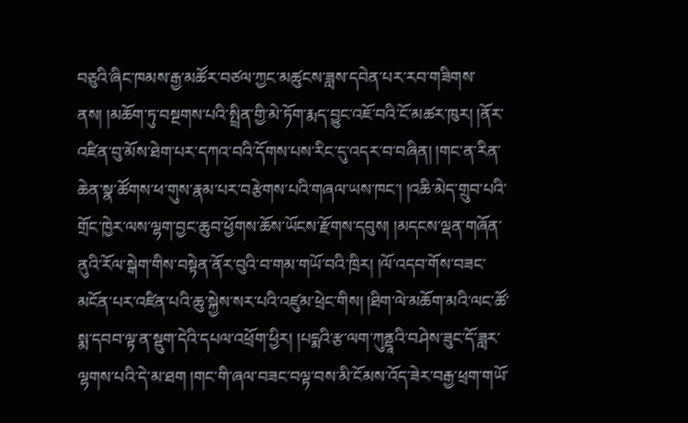བཅུའི་ཞིང་ཁམས་རྒྱ་མཚོར་བཙལ་ཀྱང་མཚུངས་ཟླས་དབེན་པར་རབ་གཟིགས་ནས། །མཆོག་ཏུ་བསྔགས་པའི་སྤྲིན་གྱི་མེ་ཏོག་རྨད་བྱུང་འཇོ་བའི་ངོ་མཚར་ཁུར། །ནོར་འཛིན་བུ་མོས་ཐེག་པར་དཀའ་བའི་དོགས་པས་རིང་དུ་འདར་བ་བཞིན། །གང་ན་རིན་ཆེན་སྣ་ཚོགས་ཕ་གུས་རྣམ་པར་བརྩེགས་པའི་གཞལ་ཡས་ཁང་། །འཆི་མེད་གྲུབ་པའི་གྲོང་ཁྱེར་ལས་ལྷག་བྱང་ཆུབ་ཕྱོགས་ཆོས་ཡོངས་རྫོགས་དབུས། །མདངས་ལྡན་གཞོན་ནུའི་རོལ་སྒེག་གིས་བསྟེན་ནོར་བུའི་བ་གམ་གཡོ་བའི་ཁྲིར། །ལོ་འདབ་གོས་བཟང་མངོན་པར་འཛིན་པའི་ཆུ་སྐྱེས་སར་པའི་འཛུམ་ཕྲེང་གིས། །ཐིག་ལེ་མཆོག་མའི་ལང་ཚོ་སྨ་དབབ་ལྟ་ན་སྡུག་དེའི་དཔལ་འཕྲོག་ཕྱིར། །པདྨའི་རྩ་ལག་ཀུནྡཱའི་བཤེས་ཟུང་དོ་ཟླར་ལྷགས་པའི་དེ་མ་ཐག །གང་གི་ཞལ་བཟང་བལྟ་བས་མི་ངོམས་འོད་ཟེར་བརྒྱ་ཕྲག་གཡོ་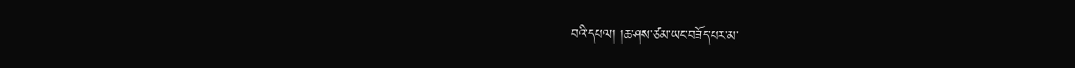བའི་དཔལ། །ཆ་ཤས་ཙམ་ཡང་བཟོད་པར་མ་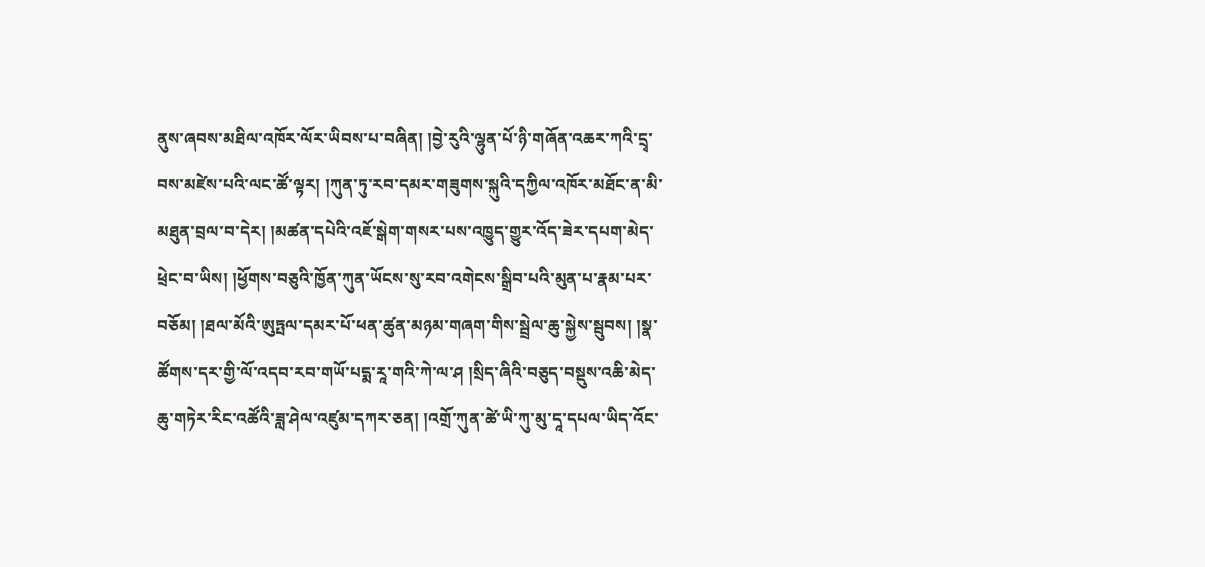ནུས་ཞབས་མཐིལ་འཁོར་ལོར་ཡིབས་པ་བཞིན། །བྱེ་རུའི་ལྷུན་པོ་ཉི་གཞོན་འཆར་ཀའི་དྲྭ་བས་མཛེས་པའི་ལང་ཚོ་ལྟར། །ཀུན་ཏུ་རབ་དམར་གཟུགས་སྐུའི་དཀྱིལ་འཁོར་མཐོང་ན་མི་མཐུན་བྲལ་བ་དེར། །མཚན་དཔེའི་འཇོ་སྒེག་གསར་པས་འཁྱུད་གྱུར་འོད་ཟེར་དཔག་མེད་ཕྲེང་བ་ཡིས། །ཕྱོགས་བཅུའི་ཁྱོན་ཀུན་ཡོངས་སུ་རབ་འགེངས་སྒྲིབ་པའི་མུན་པ་རྣམ་པར་བཅོམ། །ཐལ་མོའི་ཨུཏྤལ་དམར་པོ་ཕན་ཚུན་མཉམ་གཞག་གིས་སྦྲེལ་ཆུ་སྐྱེས་སྦུབས། །སྣ་ཚོགས་དར་གྱི་ལོ་འདབ་རབ་གཡོ་པདྨ་རཱ་གའི་ཀེ་ལ་ཤ །སྲིད་ཞིའི་བཅུད་བསྡུས་འཆི་མེད་ཆུ་གཏེར་རིང་འཚོའི་ཟླ་ཤེལ་འཛུམ་དཀར་ཅན། །འགྲོ་ཀུན་ཚེ་ཡི་ཀུ་མུ་དཱ་དཔལ་ཡིད་འོང་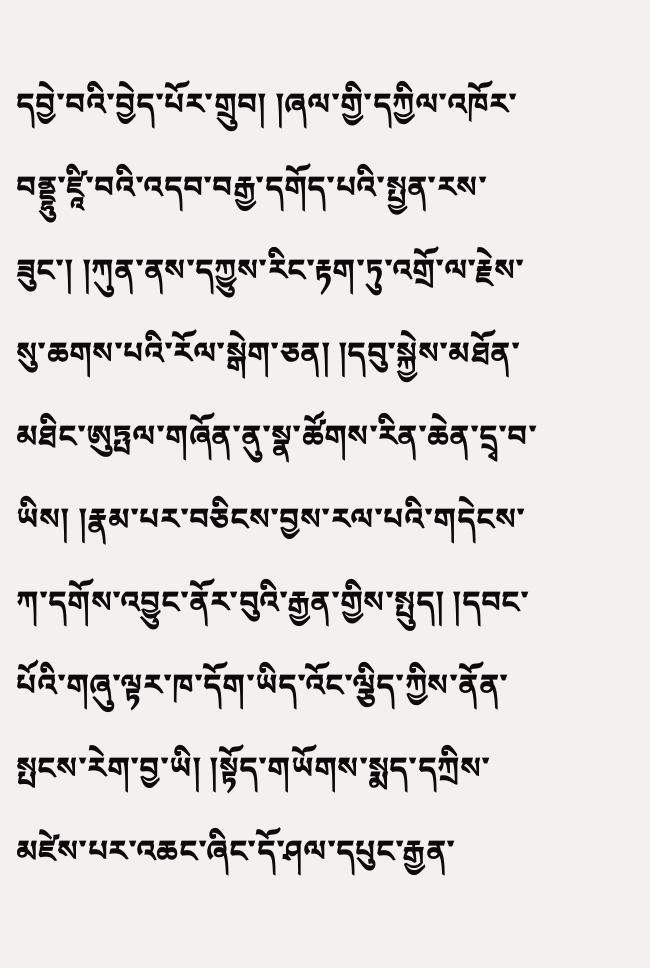དབྱེ་བའི་བྱེད་པོར་གྲུབ། །ཞལ་གྱི་དཀྱིལ་འཁོར་བནྡྷུ་ཛཱི་བའི་འདབ་བརྒྱ་དགོད་པའི་སྤྱན་རས་ཟུང་། །ཀུན་ནས་དཀྱུས་རིང་རྟག་ཏུ་འགྲོ་ལ་རྗེས་སུ་ཆགས་པའི་རོལ་སྒེག་ཅན། །དབུ་སྐྱེས་མཐོན་མཐིང་ཨུཏྤལ་གཞོན་ནུ་སྣ་ཚོགས་རིན་ཆེན་དྲྭ་བ་ཡིས། །རྣམ་པར་བཅིངས་བྱས་རལ་པའི་གདེངས་ཀ་དགོས་འབྱུང་ནོར་བུའི་རྒྱན་གྱིས་སྤུད། །དབང་པོའི་གཞུ་ལྟར་ཁ་དོག་ཡིད་འོང་ལྕིད་ཀྱིས་ནོན་སྤངས་རེག་བྱ་ཡི། །སྟོད་གཡོགས་སྨད་དཀྲིས་མཛེས་པར་འཆང་ཞིང་དོ་ཤལ་དཔུང་རྒྱན་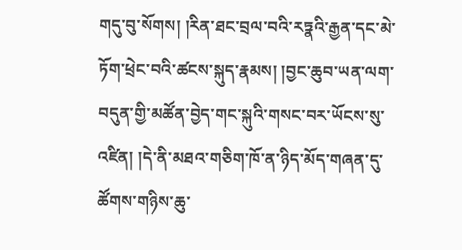གདུ་བུ་སོགས། །རིན་ཐང་བྲལ་བའི་རཏྣའི་རྒྱན་དང་མེ་ཏོག་ཕྲེང་བའི་ཚངས་སྐུད་རྣམས། །བྱང་ཆུབ་ཡན་ལག་བདུན་གྱི་མཚོན་བྱེད་གང་སྐུའི་གསང་བར་ཡོངས་སུ་འཛིན། །དེ་ནི་མཐའ་གཅིག་ཁོ་ན་ཉིད་མོད་གཞན་དུ་ཚོགས་གཉིས་ཆུ་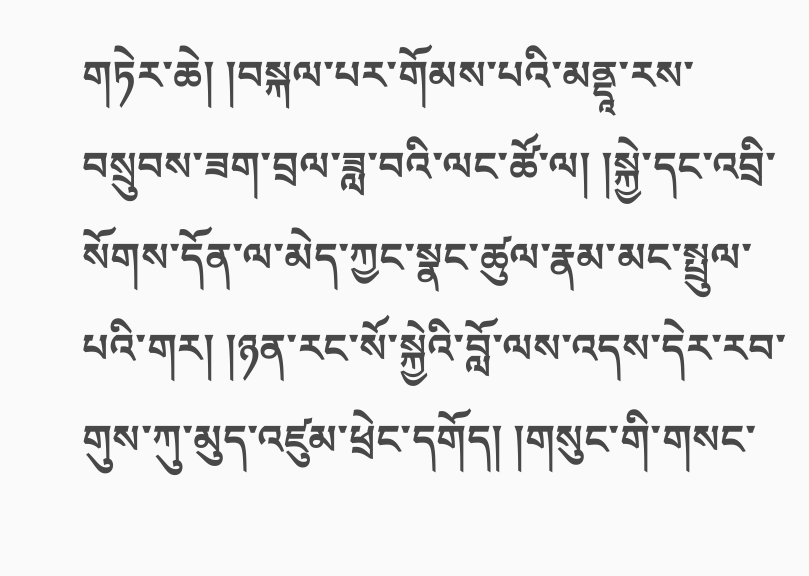གཏེར་ཆེ། །བསྐལ་པར་གོམས་པའི་མནྡཱ་རས་བསྲུབས་ཟག་བྲལ་ཟླ་བའི་ལང་ཚོ་ལ། །སྐྱེ་དང་འབྲི་སོགས་དོན་ལ་མེད་ཀྱང་སྣང་ཚུལ་རྣམ་མང་སྤྲུལ་པའི་གར། །ཉན་རང་སོ་སྐྱེའི་བློ་ལས་འདས་དེར་རབ་གུས་ཀུ་མུད་འཛུམ་ཕྲེང་དགོད། །གསུང་གི་གསང་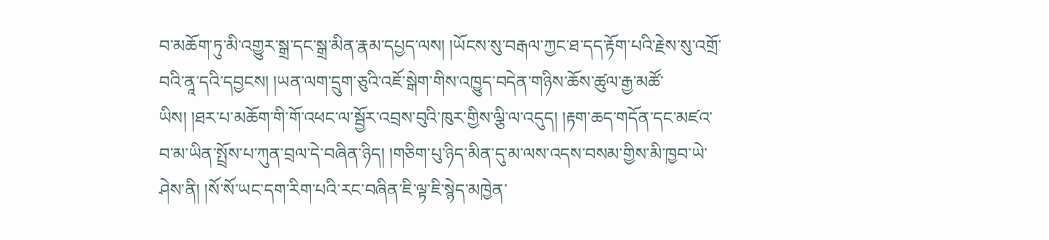བ་མཆོག་ཏུ་མི་འགྱུར་སྒྲ་དང་སྒྲ་མིན་རྣམ་དཔྱད་ལས། །ཡོངས་སུ་བརྒལ་ཀྱང་ཐ་དད་རྟོག་པའི་རྗེས་སུ་འགྲོ་བའི་ནཱ་དའི་དབྱངས། །ཡན་ལག་དྲུག་ཅུའི་འཇོ་སྒེག་གིས་འཁྱུད་བདེན་གཉིས་ཆོས་ཚུལ་རྒྱ་མཚོ་ཡིས། །ཐར་པ་མཆོག་གི་གོ་འཕང་ལ་སྦྱོར་འབྲས་བུའི་ཁུར་གྱིས་ལྕི་ལ་འདུད། །རྟག་ཆད་གདོན་དང་མཛའ་བ་མ་ཡིན་སྤྲོས་པ་ཀུན་བྲལ་དེ་བཞིན་ཉིད། །གཅིག་པུ་ཉིད་མིན་དུ་མ་ལས་འདས་བསམ་གྱིས་མི་ཁྱབ་ཡེ་ཤེས་ནི། །སོ་སོ་ཡང་དག་རིག་པའི་རང་བཞིན་ཇི་ལྟ་ཇི་སྙེད་མཁྱེན་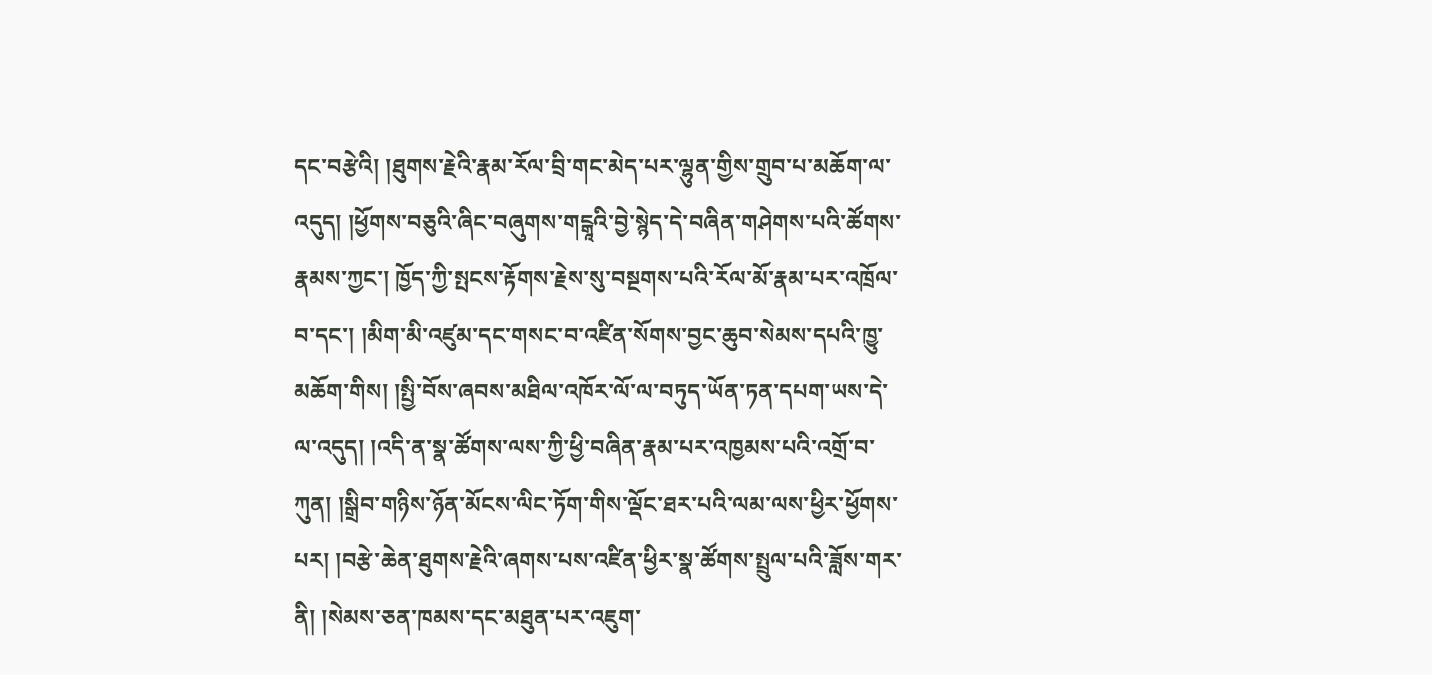དང་བརྩེའི། །ཐུགས་རྗེའི་རྣམ་རོལ་བྲི་གང་མེད་པར་ལྷུན་གྱིས་གྲུབ་པ་མཆོག་ལ་འདུད། །ཕྱོགས་བཅུའི་ཞིང་བཞུགས་གངྒཱའི་བྱེ་སྙེད་དེ་བཞིན་གཤེགས་པའི་ཚོགས་རྣམས་ཀྱང་། ཁྱོད་ཀྱི་སྤངས་རྟོགས་རྗེས་སུ་བསྔགས་པའི་རོལ་མོ་རྣམ་པར་འཁྲོལ་བ་དང་། །མིག་མི་འཛུམ་དང་གསང་བ་འཛིན་སོགས་བྱང་ཆུབ་སེམས་དཔའི་ཁྱུ་མཆོག་གིས། །སྤྱི་བོས་ཞབས་མཐིལ་འཁོར་ལོ་ལ་བཏུད་ཡོན་ཏན་དཔག་ཡས་དེ་ལ་འདུད། །འདི་ན་སྣ་ཚོགས་ལས་ཀྱི་ཕྱི་བཞིན་རྣམ་པར་འཁྱམས་པའི་འགྲོ་བ་ཀུན། །སྒྲིབ་གཉིས་ཉོན་མོངས་ལིང་ཏོག་གིས་ལྡོང་ཐར་པའི་ལམ་ལས་ཕྱིར་ཕྱོགས་པར། །བརྩེ་ཆེན་ཐུགས་རྗེའི་ཞགས་པས་འཛིན་ཕྱིར་སྣ་ཚོགས་སྤྲུལ་པའི་ཟློས་གར་ནི། །སེམས་ཅན་ཁམས་དང་མཐུན་པར་འཇུག་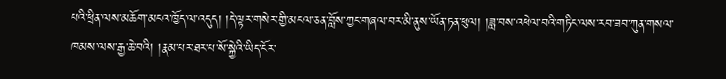པའི་ཕྲིན་ལས་མཆོག་མངའ་ཁྱོད་ལ་འདུད། །དེ་ལྟར་གསེར་གྱི་མངལ་ཅན་བློས་ཀྱང་གཞལ་བར་མི་ནུས་ཡོན་ཏན་ཕུལ། །ཟླ་བས་འཕེལ་བའི་གཏིང་ལས་རབ་ཟབ་ཀུན་གསལ་ཁམས་ལས་རྒྱ་ཆེ་བའི། །རྣམ་པར་ཐར་པ་སོ་སྐྱེའི་ཡིད་ངོར་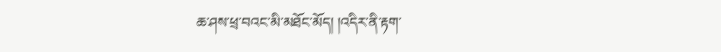ཆ་ཤས་ཕྲ་བའང་མི་མཐོང་མོད། །འདིར་ནི་རྟག་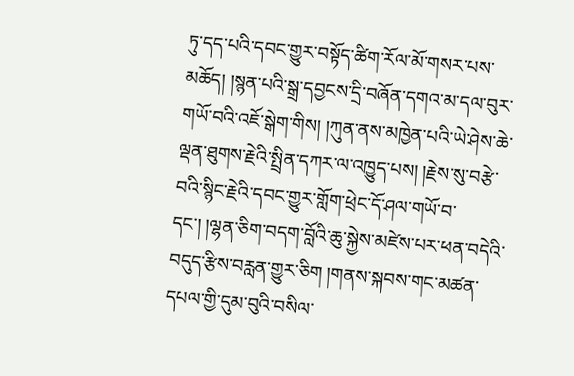ཏུ་དད་པའི་དབང་གྱུར་བསྟོད་ཚིག་རོལ་མོ་གསར་པས་མཆོད། །སྙན་པའི་སྒྲ་དབྱངས་དྲི་བཞོན་དགའ་མ་དལ་བུར་གཡོ་བའི་འཇོ་སྒེག་གིས། །ཀུན་ནས་མཁྱེན་པའི་ཡེ་ཤེས་ཆེ་ལྡན་ཐུགས་རྗེའི་སྤྲིན་དཀར་ལ་འཁྱུད་པས། །རྗེས་སུ་བརྩེ་བའི་སྙིང་རྗེའི་དབང་གྱུར་གློག་ཕྲེང་དོ་ཤལ་གཡོ་བ་དང་། །ལྷན་ཅིག་བདག་བློའི་ཆུ་སྐྱེས་མཛེས་པར་ཕན་བདེའི་བདུད་རྩིས་བརླན་གྱུར་ཅིག །གནས་སྐབས་གང་མཚན་དཔལ་གྱི་དུམ་བུའི་བསིལ་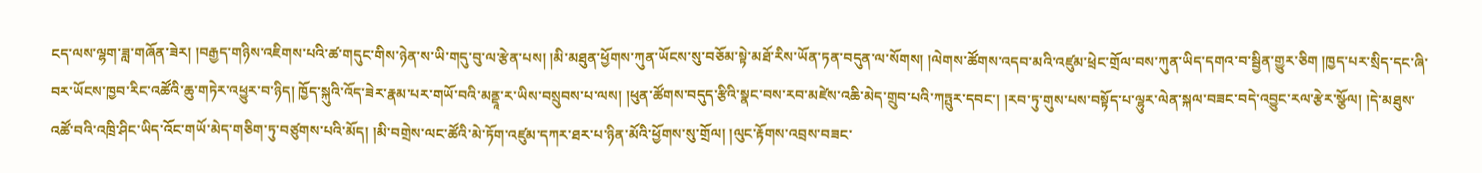ངད་ལས་ལྷག་ཟླ་གཞོན་ཟེར། །བརྒྱད་གཉིས་འཇིགས་པའི་ཚ་གདུང་གིས་ཉེན་ས་ཡི་གདུ་བུ་ལ་རྩེན་པས། །མི་མཐུན་ཕྱོགས་ཀུན་ཡོངས་སུ་བཅོམ་སྟེ་མཐོ་རིས་ཡོན་ཏན་བདུན་ལ་སོགས། །ལེགས་ཚོགས་འདབ་མའི་འཛུམ་ཕྲེང་གྲོལ་བས་ཀུན་ཡིད་དགའ་བ་སྦྱིན་གྱུར་ཅིག །ཁྱད་པར་སྲིད་དང་ཞི་བར་ཡོངས་ཁྱབ་རིང་འཚོའི་ཆུ་གཏེར་འཕྱུར་བ་ཉིད། ཁྱོད་སྐུའི་འོད་ཟེར་རྣམ་པར་གཡོ་བའི་མནྡཱ་ར་ཡིས་བསྲུབས་པ་ལས། །ཕུན་ཚོགས་བདུད་རྩིའི་སྣང་བས་རབ་མཛེས་འཆི་མེད་གྲུབ་པའི་ཀཏྤུར་དབང་། །རབ་ཏུ་གུས་པས་བསྟོད་པ་ལྷུར་ལེན་སྐལ་བཟང་བདེ་འབྱུང་རལ་རྩེར་སྩོལ། །དེ་མཐུས་འཚོ་བའི་འཁྲི་ཤིང་ཡིད་འོང་གཡོ་མེད་གཅིག་ཏུ་བཙུགས་པའི་མོད། །མི་བགྲེས་ལང་ཚོའི་མེ་ཏོག་འཛུམ་དཀར་ཐར་པ་ཉིན་མོའི་ཕྱོགས་སུ་གྲོལ། །ལུང་རྟོགས་འབྲས་བཟང་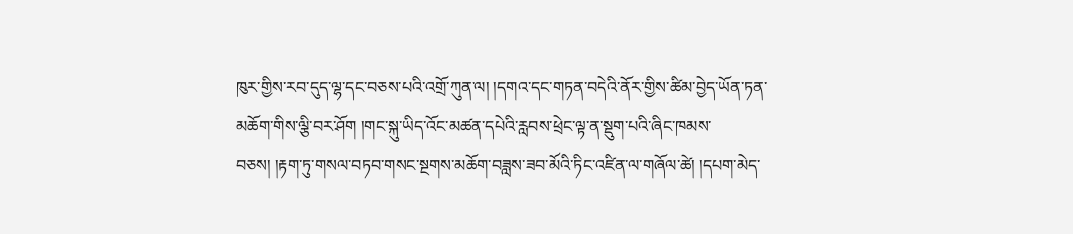ཁུར་གྱིས་རབ་དུད་ལྷ་དང་བཅས་པའི་འགྲོ་ཀུན་ལ། །དགའ་དང་གཏན་བདེའི་ནོར་གྱིས་ཚིམ་བྱེད་ཡོན་ཏན་མཆོག་གིས་ལྕི་བར་ཤོག །གང་སྐུ་ཡིད་འོང་མཚན་དཔེའི་རླབས་ཕྲེང་ལྟ་ན་སྡུག་པའི་ཞིང་ཁམས་བཅས། །རྟག་ཏུ་གསལ་བཏབ་གསང་སྔགས་མཆོག་བཟླས་ཟབ་མོའི་ཏིང་འཛིན་ལ་གཞོལ་ཚེ། །དཔག་མེད་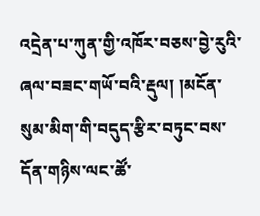འདྲེན་པ་ཀུན་གྱི་འཁོར་བཅས་བྱེ་རུའི་ཞལ་བཟང་གཡོ་བའི་རྡུལ། །མངོན་སུམ་མིག་གི་བདུད་རྩིར་བཏུང་བས་དོན་གཉིས་ལང་ཚོ་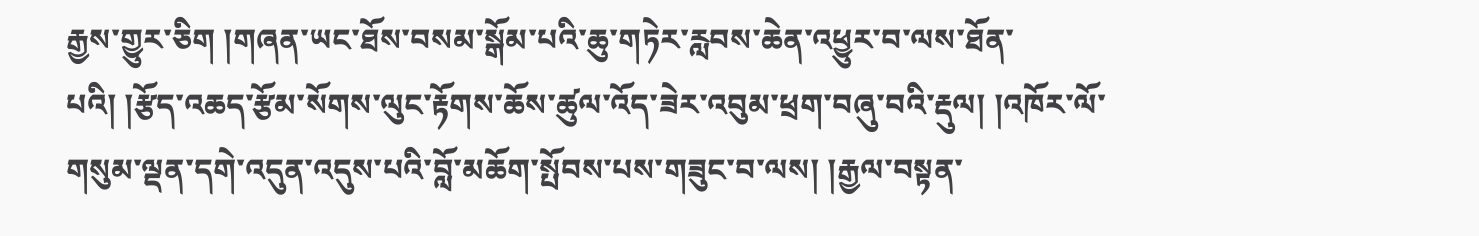རྒྱས་གྱུར་ཅིག །གཞན་ཡང་ཐོས་བསམ་སྒོམ་པའི་ཆུ་གཏེར་རླབས་ཆེན་འཕྱུར་བ་ལས་ཐོན་པའི། །རྩོད་འཆད་རྩོམ་སོགས་ལུང་རྟོགས་ཆོས་ཚུལ་འོད་ཟེར་འབུམ་ཕྲག་བཞུ་བའི་རྡུལ། །འཁོར་ལོ་གསུམ་ལྡན་དགེ་འདུན་འདུས་པའི་བློ་མཆོག་སྤོབས་པས་གཟུང་བ་ལས། །རྒྱལ་བསྟན་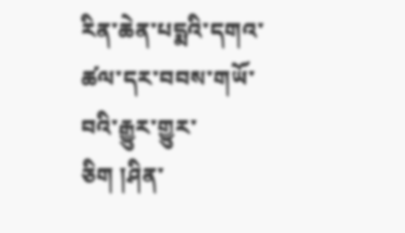རིན་ཆེན་པདྨའི་དགའ་ཚལ་དར་བབས་གཡོ་བའི་རྒྱུར་གྱུར་ཅིག །ཤིན་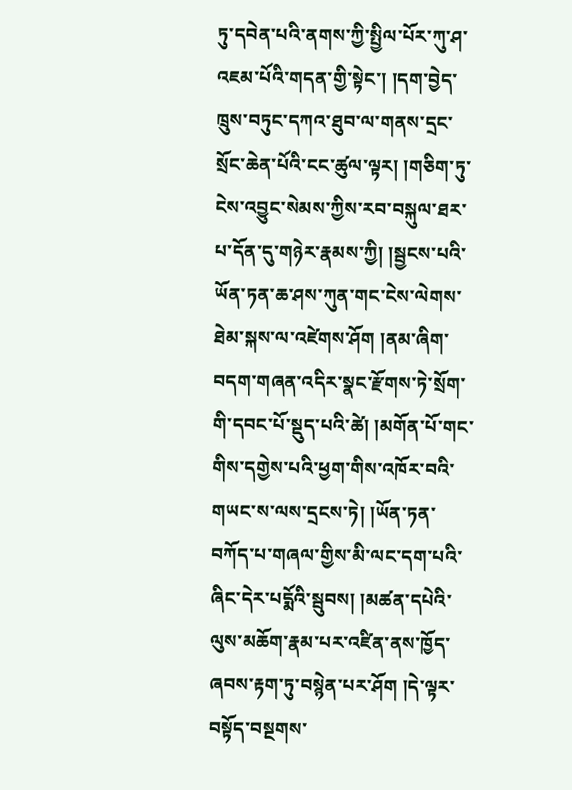ཏུ་དབེན་པའི་ནགས་ཀྱི་སྤྱིལ་པོར་ཀུ་ཤ་འཇམ་པོའི་གདན་གྱི་སྟེང་། །དག་བྱེད་ཁྲུས་བཏུང་དཀའ་ཐུབ་ལ་གནས་དྲང་སྲོང་ཆེན་པོའི་ངང་ཚུལ་ལྟར། །གཅིག་ཏུ་ངེས་འབྱུང་སེམས་ཀྱིས་རབ་བསྐུལ་ཐར་པ་དོན་དུ་གཉེར་རྣམས་ཀྱི། །སྦྱངས་པའི་ཡོན་ཏན་ཆ་ཤས་ཀུན་གང་ངེས་ལེགས་ཐེམ་སྐས་ལ་འཛེགས་ཤོག །ནམ་ཞིག་བདག་གཞན་འདིར་སྣང་རྫོགས་ཏེ་སྲོག་གི་དབང་པོ་སྡུད་པའི་ཚེ། །མགོན་པོ་གང་གིས་དགྱེས་པའི་ཕྱག་གིས་འཁོར་བའི་གཡང་ས་ལས་དྲངས་ཏེ། །ཡོན་ཏན་བཀོད་པ་གཞལ་གྱིས་མི་ལང་དག་པའི་ཞིང་དེར་པདྨོའི་སྦུབས། །མཚན་དཔེའི་ལུས་མཆོག་རྣམ་པར་འཛིན་ནས་ཁྱོད་ཞབས་རྟག་ཏུ་བསྙེན་པར་ཤོག །དེ་ལྟར་བསྟོད་བསྔགས་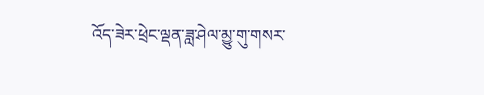འོད་ཟེར་ཕྲེང་ལྡན་ཟླ་ཤེལ་མྱུ་གུ་གསར་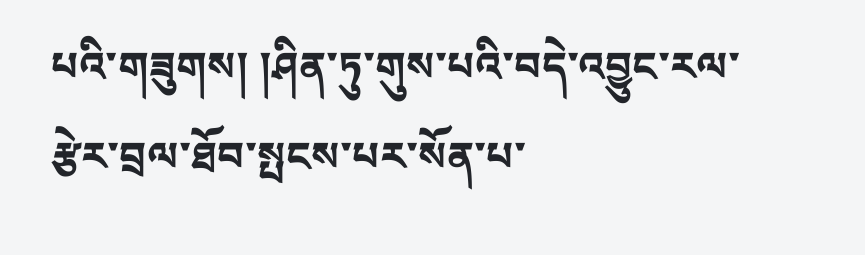པའི་གཟུགས། །ཤིན་ཏུ་གུས་པའི་བདེ་འབྱུང་རལ་རྩེར་བྲལ་ཐོབ་སྤངས་པར་སོན་པ་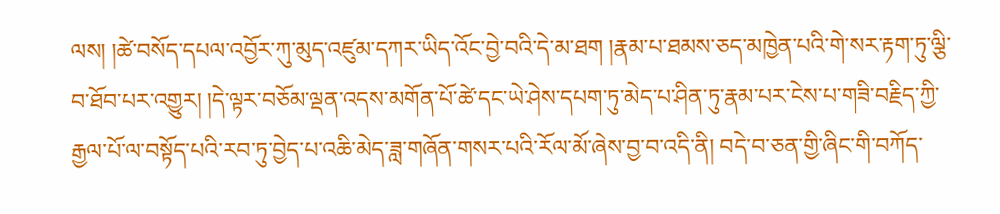ལས། །ཚེ་བསོད་དཔལ་འབྱོར་ཀུ་མུད་འཛུམ་དཀར་ཡིད་འོང་བྱེ་བའི་དེ་མ་ཐག །རྣམ་པ་ཐམས་ཅད་མཁྱེན་པའི་གེ་སར་རྟག་ཏུ་ལྕི་བ་ཐོབ་པར་འགྱུར། །དེ་ལྟར་བཅོམ་ལྡན་འདས་མགོན་པོ་ཚེ་དང་ཡེ་ཤེས་དཔག་ཏུ་མེད་པ་ཤིན་ཏུ་རྣམ་པར་ངེས་པ་གཟི་བརྗིད་ཀྱི་རྒྱལ་པོ་ལ་བསྟོད་པའི་རབ་ཏུ་བྱེད་པ་འཆི་མེད་ཟླ་གཞོན་གསར་པའི་རོལ་མོ་ཞེས་བྱ་བ་འདི་ནི། བདེ་བ་ཅན་གྱི་ཞིང་གི་བཀོད་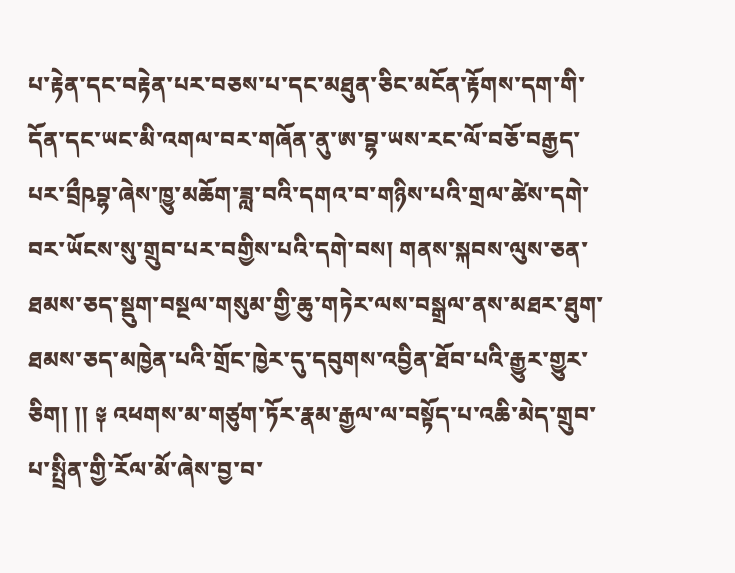པ་རྟེན་དང་བརྟེན་པར་བཅས་པ་དང་མཐུན་ཅིང་མངོན་རྟོགས་དག་གི་དོན་དང་ཡང་མི་འགལ་བར་གཞོན་ནུ་ཨ་བྷ་ཡས་རང་ལོ་བཅོ་བརྒྱད་པར་བྲྀཥབྷ་ཞེས་ཁྱུ་མཆོག་ཟླ་བའི་དགའ་བ་གཉིས་པའི་གྲལ་ཚེས་དགེ་བར་ཡོངས་སུ་གྲུབ་པར་བགྱིས་པའི་དགེ་བས། གནས་སྐབས་ལུས་ཅན་ཐམས་ཅད་སྡུག་བསྔལ་གསུམ་གྱི་ཆུ་གཏེར་ལས་བསྒྲལ་ནས་མཐར་ཐུག་ཐམས་ཅད་མཁྱེན་པའི་གྲོང་ཁྱེར་དུ་དབུགས་འབྱིན་ཐོབ་པའི་རྒྱུར་གྱུར་ཅིག། །། ༈ འཕགས་མ་གཙུག་ཏོར་རྣམ་རྒྱལ་ལ་བསྟོད་པ་འཆི་མེད་གྲུབ་པ་སྤྲིན་གྱི་རོལ་མོ་ཞེས་བྱ་བ་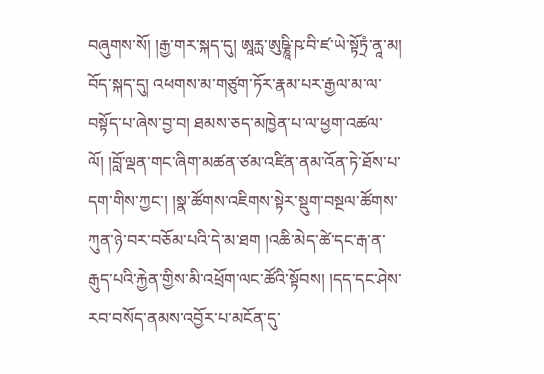བཞུགས་སོ། །རྒྱ་གར་སྐད་དུ། ཨཱརྻ་ཨུཥྞཱི་ཥ་བི་ཛ་ཡེ་སྟོཏྲཾ་ནཱ་མ། བོད་སྐད་དུ། འཕགས་མ་གཙུག་ཏོར་རྣམ་པར་རྒྱལ་མ་ལ་བསྟོད་པ་ཞེས་བྱ་བ། ཐམས་ཅད་མཁྱེན་པ་ལ་ཕྱག་འཚལ་ལོ། །བློ་ལྡན་གང་ཞིག་མཚན་ཙམ་འཛིན་ནམ་འོན་ཏེ་ཐོས་པ་དག་གིས་ཀྱང་། །སྣ་ཚོགས་འཇིགས་སྟེར་སྡུག་བསྔལ་ཚོགས་ཀུན་ཉེ་བར་བཅོམ་པའི་དེ་མ་ཐག །འཆི་མེད་ཚེ་དང་རྒ་ན་རྒུད་པའི་རྐྱེན་གྱིས་མི་འཕྲོག་ལང་ཚོའི་སྟོབས། །དད་དང་ཤེས་རབ་བསོད་ནམས་འབྱོར་པ་མངོན་དུ་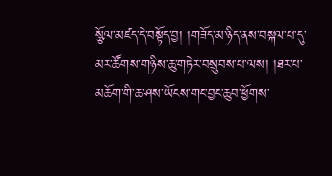སྩོལ་མཛད་དེ་བསྟོད་བྱ། །གཟོད་མ་ཉིད་ནས་བསྐལ་པ་དུ་མར་ཚོགས་གཉིས་ཆུ་གཏེར་བསྲུབས་པ་ལས། །ཐར་པ་མཆོག་གི་ཆ་ཤས་ཡོངས་གང་བྱང་ཆུབ་ཕྱོགས་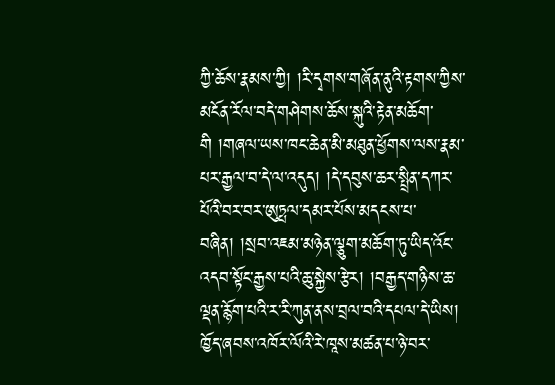ཀྱི་ཆོས་རྣམས་ཀྱི། །རི་དྭགས་གཞོན་ནུའི་རྟགས་ཀྱིས་མངོན་རོལ་བདེ་གཤེགས་ཆོས་སྐུའི་རྟེན་མཆོག་གི །གཞལ་ཡས་ཁང་ཆེན་མི་མཐུན་ཕྱོགས་ལས་རྣམ་པར་རྒྱལ་བ་དེ་ལ་འདུད། །དེ་དབུས་ཆར་སྤྲིན་དཀར་པོའི་བར་བར་ཨུཏྤལ་དམར་པོས་མདངས་པ་བཞིན། །སྲབ་འཇམ་མཉེན་ལྕུག་མཆོག་ཏུ་ཡིད་འོང་འདབ་སྟོང་རྒྱས་པའི་ཆུ་སྐྱེས་རྩེར། །བརྒྱད་གཉིས་ཆ་ལྡན་རྙོག་པའི་ར་རི་ཀུན་ནས་བྲལ་བའི་དཔལ་དེ་ཡིས། ཁྱོད་ཞབས་འཁོར་ལོའི་རེ་ཁཱས་མཚན་པ་ཉེ་བར་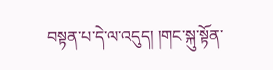བསྟན་པ་དེ་ལ་འདུད། །གང་སྐུ་སྟོན་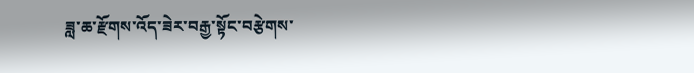ཟླ་ཆ་རྫོགས་འོད་ཟེར་བརྒྱ་སྟོང་བརྩེགས་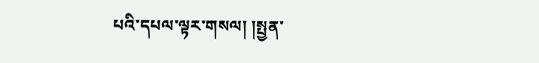པའི་དཔལ་ལྟར་གསལ། །སྤྱན་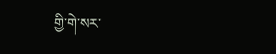གྱི་གེ་སར་